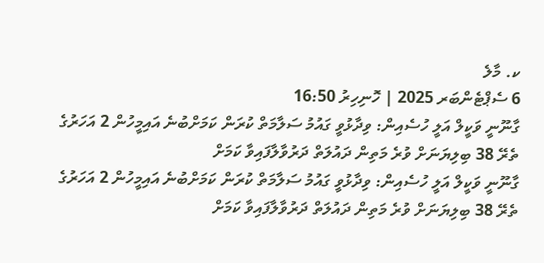ކ. މާލެ
6 ސެޕްޓެންބަރ 2025 | ހޮނިހިރު 16:50
ގާނޫނީ ވަކީލް އަލީ ހުސެއިން: ވިދާޅުވީ ގައުމު ސަލާމަތް ކުރަން ކަމަށްބުނެ އައިމީހުން 2 އަހަރުގެ ތެރޭ 38 ބިލިޔަނަށް ވުރެ މަތިން ދައުލަތް ދަރުވާލާފައިވާ ކަމަށް
ގާނޫނީ ވަކީލް އަލީ ހުސެއިން: ވިދާޅުވީ ގައުމު ސަލާމަތް ކުރަން ކަމަށްބުނެ އައިމީހުން 2 އަހަރުގެ ތެރޭ 38 ބިލިޔަނަށް ވުރެ މަތިން ދައުލަތް ދަރުވާލާފައިވާ ކަމަށް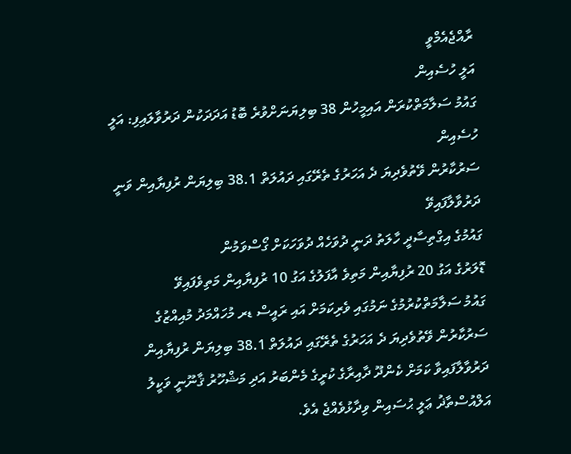ރާއްޖެއެމްވީ
އަލީ ހުސެއިން
ގައުމު ސަލާމަތްކުރަން އައިމީހުން 38 ބިލިޔަނަށްވުރެ ބޮޑު އަދަދަކުން ދަރުވާލައިފި: އަލީ ހުސެއިން
ސަރުކާރުން ވޭތުވެދިޔަ ދެ އަހަރުގެ ތެރޭގައި ދައުލަތް 38.1 ބިލިޔަން ރުފިޔާއިން ވަނީ ދަރުވާލާފައިވޭ
ގައުމުގެ އިގްތިސާދީ ހާލަތު ދަނީ ދުވަހެއް ދުވަހަކަށް ގޯސްވަމުން
ޑޮލަރުގެ އަގު 20 ރުފިޔާއިން މަތިވެ އާފަލުގެ އަގު 10 ރުފިޔާއިން މަތިވެފައިވޭ
ގައުމު ސަލާމަތްކުރުމުގެ ނަމުގައި ވެރިކަމަށް އައި ރައީސް ޑރ މުހައްމަދު މުއިއްޒުގެ ސަރުކާރުން ވޭތުވެދިޔަ ދެ އަހަރުގެ ތެރޭގައި ދައުލަތް 38.1 ބިލިޔަން ރުފިޔާއިން ދަރުވާލާފައިވާ ކަމަށް ކެންދޫ ދާއިރާގެ ކުރީގެ މެންބަރު އަދި މަޝްހޫރު ޤާނޫނީ ވަކީލު އަލްއުސްތާޛު ޢަލީ ޙުސައިން ވިދާޅުވެއްޖެ އެވެ.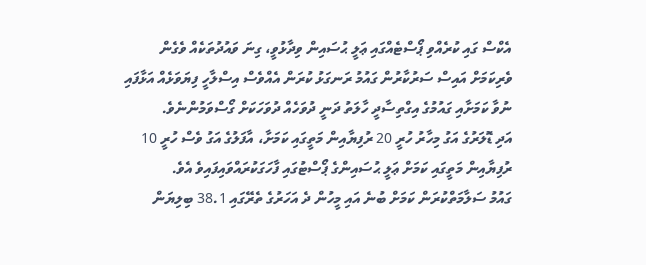އެކްސް ގައި ކުރެއްވި ޕޯސްޓެއްގައި ޢަލީ ޙުސައިން ވިދާޅުވީ، ގިނަ ވައުދުތަކެއް ވެގެން ވެރިކަމަށް އައިސް ސަރުކާރުން ގައުމު ރަނގަޅު ކުރަން އެއްވެސް އިސްލާހީ ފިޔަވަޅެއް އަޅާފައި ނުވާ ކަމަށާއި ގައުމުގެ އިގްތިސާދީ ހާލަތު ދަނީ ދުވަހެއް ދުވަހަކަށް ގޯސްވަމުންނެވެ.
އަދި ޑޮލަރުގެ އަގު މިހާރު ހުރީ 20 ރުފިޔާއިން މަތީގައި ކަމަށާ، އާފަލުގެ އަގު ވެސް ހުރީ 10 ރުފިޔާއިން މަތީގައި ކަމަށް ޢަލީ ޙުސައިންގެ ޕޯސްޓުގައި ފާހަގަކުރައްވައިފައިވެ އެވެ.
ގައުމު ސަލާމަތްކުރަން ކަމަށް ބުނެ އައި މީހުން ދެ އަހަރުގެ ތެރޭގައި 38.1 ބިލިޔަން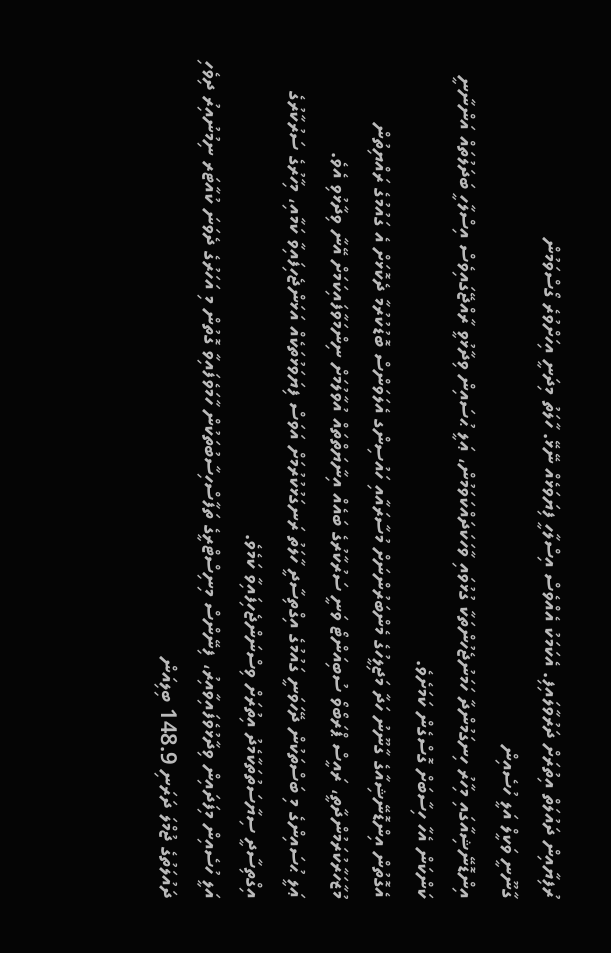ރުފިޔާއިން ދައުލަތް އިތުރަށް ދަރުވާލައިފި. އެކަމަކު އެއްވެސް އިސްލާހީ ފިޔަވަޅެއް ނޭޅޭ. ހާލަތު މިދަނީ އިހަށްވުރެ ގޯސްވަމުން
ގާނޫނީ ވަކީލް އަލީ ހުސެއިން
އިންޑޮނޭޝިއާގައި މިހާރު ހިނގަމުންދާ ހަމަނުޖެހުންތަކާ ގުޅުވައި ވާހަކަދައްކަވަމުން، ޢަލީ ޙުސައިން ވިދާޅުވީ ރާއްޖޭގައިވެސް އިސްލާހީ ބަދަލުތައް އަންނާނީ ކަންކަން އެހާ ހިސާބަށް ގޮސްގެން ކަމަށެވެ.
އެގޮތުން އިންޑޮނޭޝިއާގެ ގާނޫނު ހަދާ މަޖިލީހުގެ މެންބަރުންނަށް މުސާރައާއި ހައުސިންގ އެލަވަންސް ބޮޑުކުރުމާ ދެކޮޅަށް އެ ގައުމުގެ ރައްޔިތުން މުޒާހަރާކުރަމުންދާތީ، ރައީސް ޕްރަބޯވޯ ސުބިއަންޓޯ ވަނީ ސަރުކާރުގެ ބައެއް އިނާޔަތްތައް އުވާލުމަށް ނިންމަވާފައިކަމަށް އޭނާ ވިދާޅުވި އެވެ.
ޢަލީ ޙުސައިންގެ މި ބަސްތަކުން ދޭހަވަނީ ގައުމުގެ އިގްތިސާދީ ހާލަތު ރަނގަޅުކުރުމަށް އަވަސް ފިޔަވަޅުތަކެއް އަޅަންޖެހިފައިވާ ކަމާއި، މިހާރުގެ ސަރުކާރުގެ އިގްތިސާދީ ސިޔާސަތުތަކާމެދު އިތުރަށް ވިސްނަންޖެހިފައިވާ ކަމެވެ.
އަލީ ހުސެއިން މިފަދައިން ވިދާޅުވެފައިވާއިރު، ފިނޭންސް މިނިސްޓްރީގެ ތަފާސްހިސާބުތަކުން ހާމަވެފައިވާ ގޮތުން މި އަހަރުގެ ދެވަނަ ކުއާޓަރ ނިމުނުއިރު ދިވެހި ދައުލަތުގެ ޖުމްލަ ދަރަނި 148.9 ބިލިއަން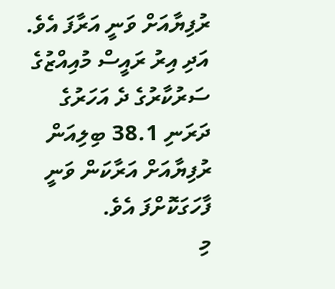ރުފިޔާއަށް ވަނީ އަރާފަ އެވެ. އަދި އިރު ރައީސް މުއިއްޒުގެ ސަރުކާރުގެ ދެ އަހަރުގެ ދަރަނި 38.1 ބިލިއަން ރުފިޔާއަށް އަރާކަން ވަނީ ފާހަގަކޮށްފަ އެވެ.
މި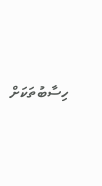ހިސާބުތަކަށް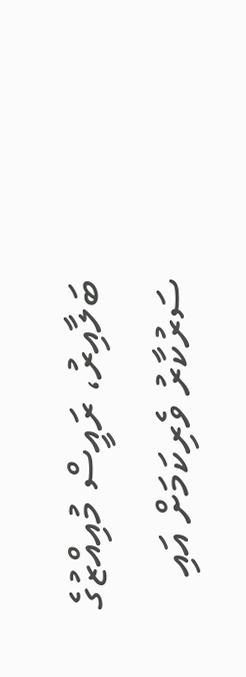ބަލާއިރު، ރައީސް މުއިއްޒުގެ ސަރުކާރު ވެރިކަމަށް އައި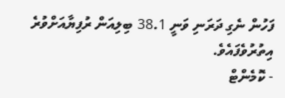ފަހުން ނެގި ދަރަނި ވަނީ 38.1 ބިލިއަން ރުފިޔާއަށްވުރެ އިތުރުވެފައެވެ.
- ކޮމެންޓް